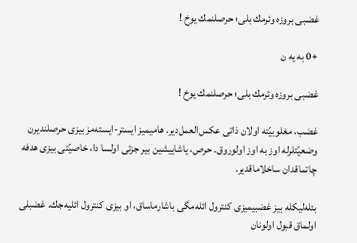غضبی بروزه وئرمك بلی؛ حرصلنمك یوخ !

+0 به یه ن

غضبی بروزه وئرمك بلی؛ حرصلنمك یوخ !

غضب، مغلوبیّته اولان ذاتی عكس‌العمل‌دیر. هامیمیز ایستر-ایسته‌مز بیزی حرصلندیرن وضعیّتلرله اوز به اوز اولوروق. حرص، یاشاییشین بیر جزئی اولسا دا، خاصیّتی بیزی هدفه چاتماقدان ساخلاماقدیر.

بئله‌لیكله بیز غضبیمیزی كنترول ائله‌مگی باشارماساق، او بیزی كنترول ائلیه‌جك. غضبلی اولماق قبول اولونان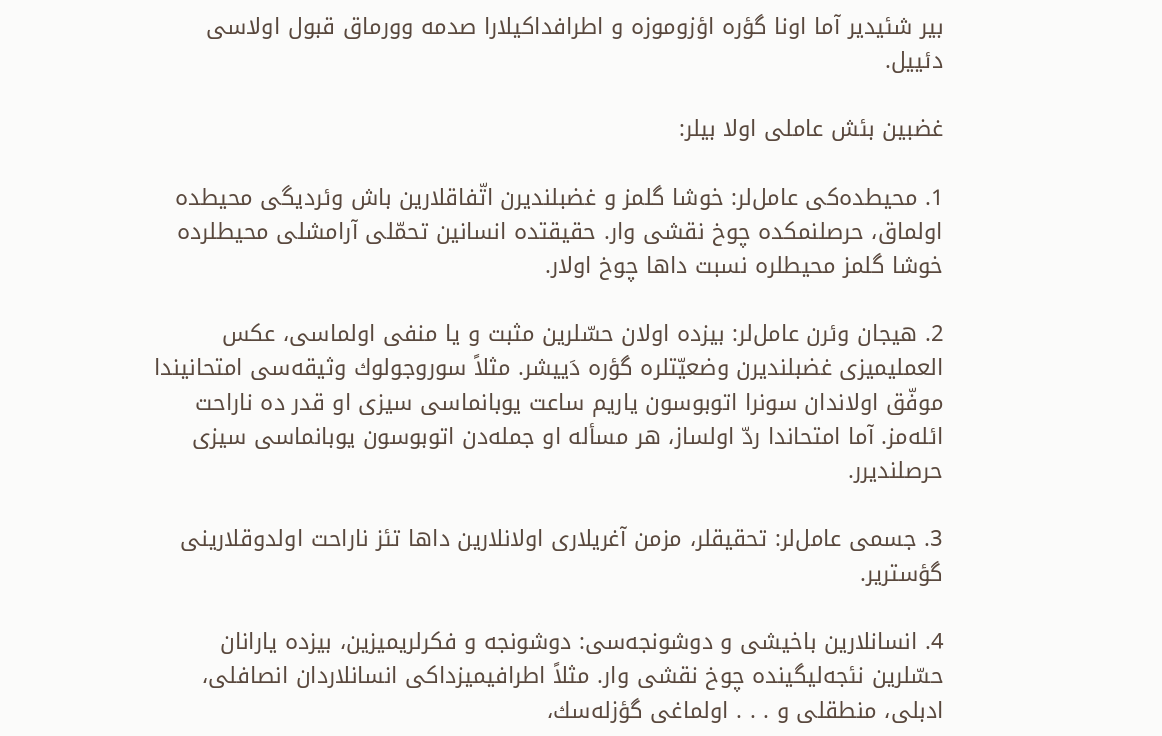بیر شئیدیر آما اونا گؤره اؤزوموزه و اطرافداكیلارا صدمه وورماق قبول اولاسی دئییل.

غضبین بئش عاملی اولا بیلر:

1. محیطده‌كی عامل‌لر: خوشا گلمز و غضبلندیرن اتّفاقلارین باش وئردیگی محیطده اولماق، حرصلنمكده چوخ نقشی وار. حقیقتده انسانین تحمّلی آرامشلی محیطلرده خوشا گلمز محیطلره نسبت داها چوخ اولار.

2. هیجان وئرن عامل‌لر: بیزده اولان حسّلرین مثبت و یا منفی اولماسی، عكس العملیمیزی غضبلندیرن وضعیّتلره گؤره دَییشر. مثلاً سوروجولوك وثیقه‌سی امتحانیندا موفّق اولاندان سونرا اتوبوسون یاریم ساعت یوبانماسی سیزی او قدر ده ناراحت ائله‌مز. آما امتحاندا ردّ اولساز، هر مسأله او جمله‌دن اتوبوسون یوبانماسی سیزی حرصلندیرر.

3. جسمی عامل‌لر: تحقیقلر، مزمن آغریلاری اولانلارین داها تئز ناراحت اولدوقلارینی گؤستریر.

4. انسانلارین باخیشی و دوشونجه‌سی: دوشونجه و فكرلریمیزین، بیزده یارانان حسّلرین نئجه‌لیگینده چوخ نقشی وار. مثلاً اطرافیمیزداكی انسانلاردان انصافلی، ادبلی، منطقلی و . . . اولماغی گؤزله‌سك،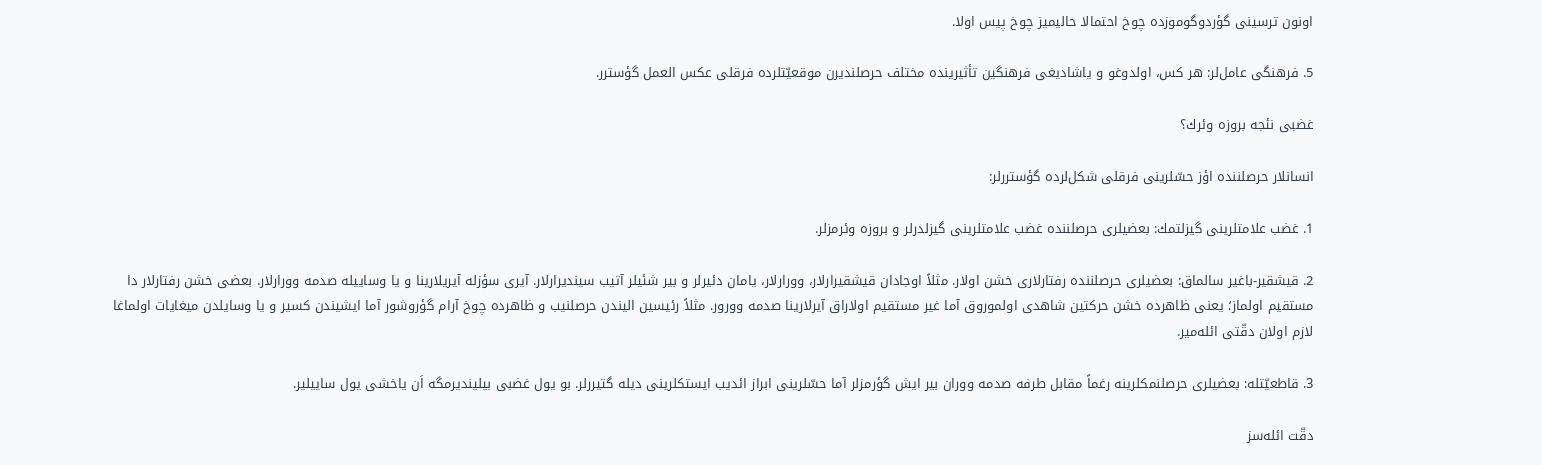اونون ترسینی گؤردوگوموزده چوخ احتمالا حالیمیز چوخ پیس اولا.

5. فرهنگی عامل‌لر: هر كس، اولدوغو و یاشادیغی فرهنگین تأثیرینده مختلف حرصلندیرن موقعیّتلرده فرقلی عكس العمل گؤسترر.

غضبی نئجه بروزه وئرك؟

انسانلار حرصلننده اؤز حسّلرینی فرقلی شكل‌لرده گؤستررلر:

1. غضب علامتلرینی گیزلتمك: بعضیلری حرصلننده غضب علامتلرینی گیزلدرلر و بروزه وئرمزلر.

2. قیشقیر-باغیر سالماق: بعضیلری حرصلننده رفتارلاری خشن اولار. مثلاً اوجادان قیشقیرارلار، وورارلار، یامان دئیرلر و بیر شئیلر آتیب سیندیرارلار. آیری سؤزله آیریلارینا و یا وساییله صدمه وورارلار. بعضی خشن رفتارلار دا مستقیم اولماز؛ یعنی ظاهرده خشن حركتین شاهدی اولموروق آما غیر مستقیم اولاراق آیرلارینا صدمه وورور. مثلاً رئیسین الیندن حرصلنیب و ظاهرده چوخ آرام گؤروشور آما ایشیندن كسیر و یا وسایلدن میغایات اولماغا لازم اولان دقّتی ائله‌میر.

3. قاطعیّتله: بعضیلری حرصلنمكلرینه رغماً مقابل طرفه صدمه ووران بیر ایش گؤرمزلر آما حسّلرینی ابراز ائدیب ایستكلرینی دیله گتیررلر. بو یول غضبی بیلیندیرمگه اَن یاخشی یول ساییلیر.

دقّت ائله‌سز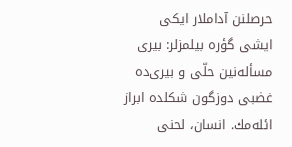حرصلنن آداملار ایكی ایشی گؤره بیلمزلر: بیری مسأله‌نین حلّی و بیری‌ده غضبی دوزگون شكلده ابراز ائله‌مك. انسان، لحنی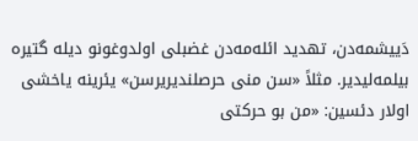دَییشمه‌دن، تهدید ائله‌مه‌دن غضبلی اولدوغونو دیله گتیره بیلمه‌لیدیر. مثلاً «سن منی حرصلندیریرسن» یئرینه یاخشی اولار دئسین: «من بو حركتی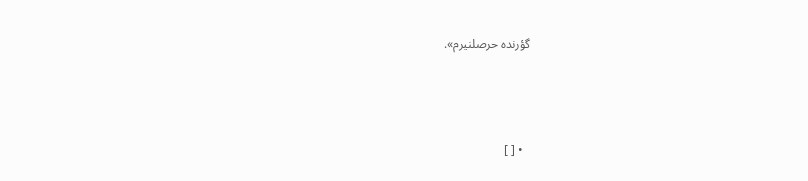گؤرنده حرصلنیرم».



  • [ ]